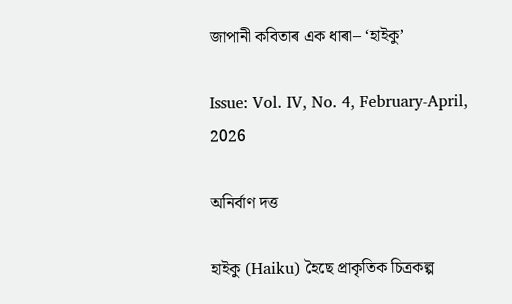জাপানী কবিতাৰ এক ধাৰা– ‘হাইকু’

Issue: Vol. IV, No. 4, February-April, 2026

অনিৰ্বাণ দত্ত

হাইকু (Haiku) হৈছে প্ৰাকৃতিক চিত্ৰকল্প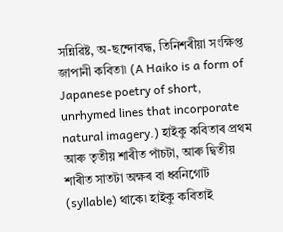সন্নিৱিষ্ট, অ-ছন্দোবদ্ধ, তিনিশৰীয়া সংক্ষিপ্ত জাপানী কবিতা৷ (A Haiko is a form of Japanese poetry of short, unrhymed lines that incorporate natural imagery.) হাইকু কবিতাৰ প্ৰথম আৰু তৃতীয় শাৰীত পাঁচটা, আৰু দ্বিতীয় শাৰীত সাতটা অক্ষৰ বা ধ্বনিগোট (syllable) থাকে৷ হাইকু কবিতাই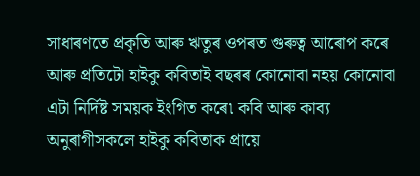সাধাৰণতে প্ৰকৃতি আৰু ঋতুৰ ওপৰত গুৰুত্ব আৰোপ কৰে আৰু প্ৰতিটো হাইকু কবিতাই বছৰৰ কোনোবা নহয় কোনোবা এটা নিৰ্দিষ্ট সময়ক ইংগিত কৰে৷ কবি আৰু কাব্য অনুৰাগীসকলে হাইকু কবিতাক প্ৰায়ে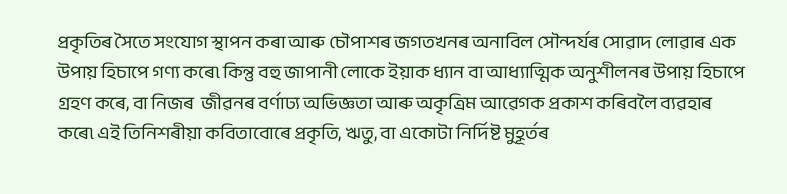প্ৰকৃতিৰ সৈতে সংযোগ স্থাপন কৰা আৰু চৌপাশৰ জগতখনৰ অনাবিল সৌন্দৰ্যৰ সোৱাদ লোৱাৰ এক উপায় হিচাপে গণ্য কৰে৷ কিন্তু বহু জাপানী লোকে ইয়াক ধ্যান বা আধ্যাত্মিক অনুশীলনৰ উপায় হিচাপে গ্ৰহণ কৰে, বা নিজৰ  জীৱনৰ বৰ্ণাঢ্য অভিজ্ঞতা আৰু অকৃত্ৰিম আৱেগক প্ৰকাশ কৰিবলৈ ব্যৱহাৰ কৰে৷ এই তিনিশৰীয়া কবিতাবোৰে প্ৰকৃতি, ঋতু, বা একোটা নিৰ্দিষ্ট মুহূৰ্তৰ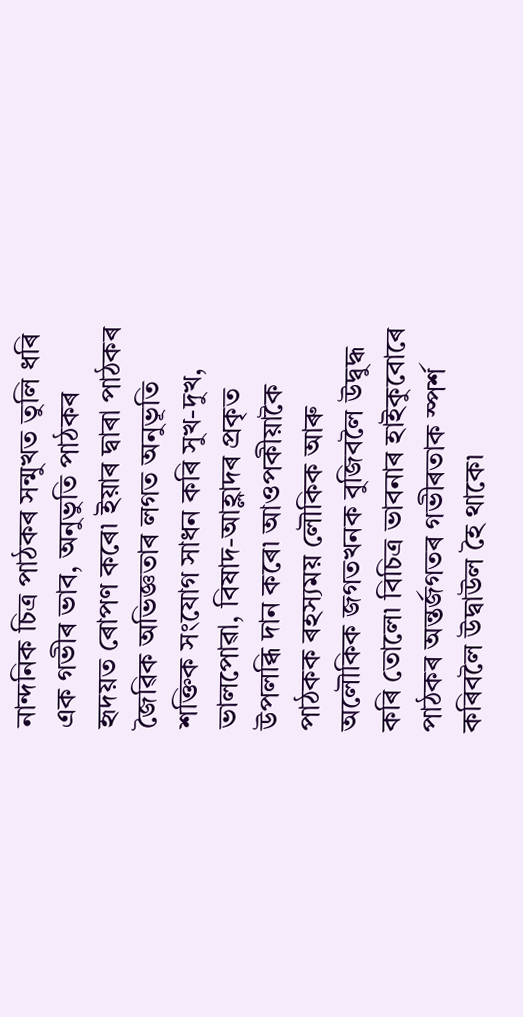নান্দনিক চিত্ৰ পাঠকৰ সন্মুখত তুলি ধৰি এক গভীৰ ভাব, অনুভুতি পাঠকৰ হৃদয়ত ৰোপণ কৰে৷ ইয়াৰ দ্বাৰা পাঠকৰ জৈৱিক অভিজ্ঞতাৰ লগত অনুভূতি শক্তিক সংযোগ সাধন কৰি সুখ-দুখ, ভালপোৱা, বিষাদ-আহ্লাদৰ প্ৰকৃত উপলব্ধি দান কৰে৷ আওপকীয়াকৈ পাঠকক ৰহস্যময় লৌকিক আৰু অলৌকিক জগতখনক বুজিবলৈ উদ্বুদ্ধ কৰি তোলে৷ বিচিত্ৰ ভাবনাৰ হাইকুবোৰে পাঠকৰ অন্তৰ্জগতৰ গভীৰতাক স্পৰ্শ কৰিবলৈ উদ্বাউল হৈ থাকে৷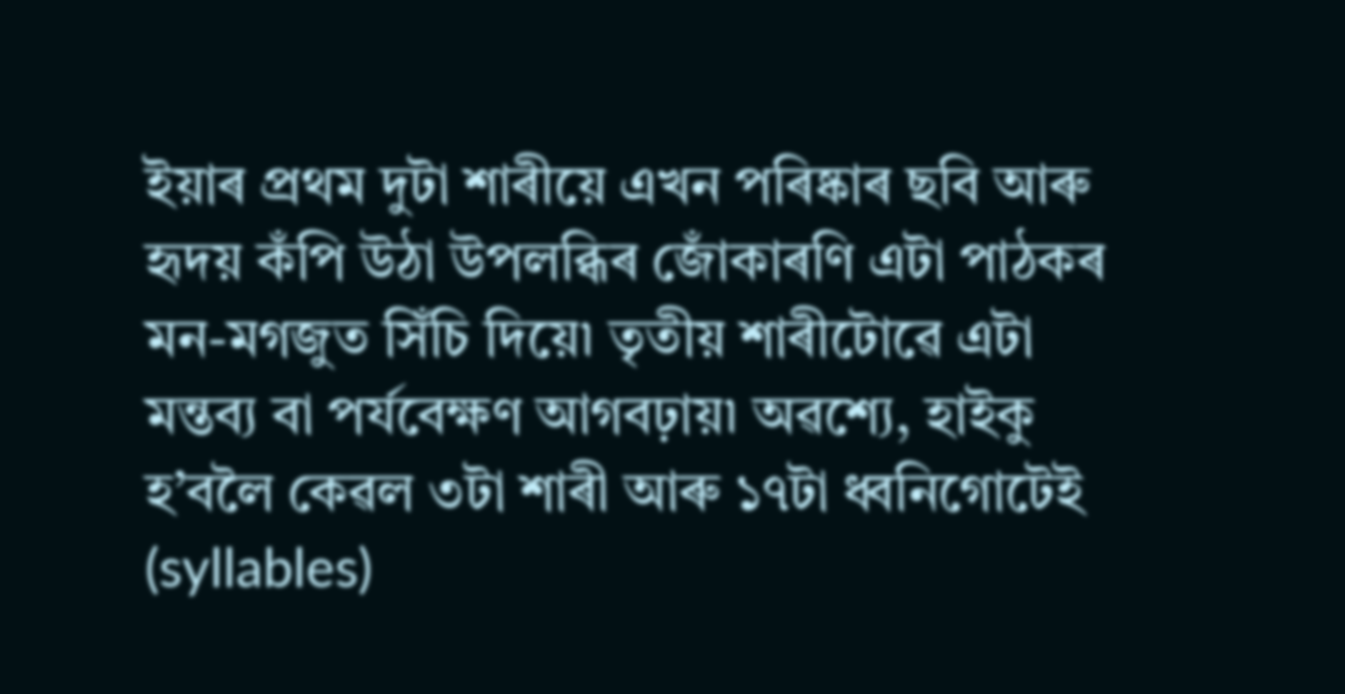ইয়াৰ প্ৰথম দুটা শাৰীয়ে এখন পৰিষ্কাৰ ছবি আৰু হৃদয় কঁপি উঠা উপলব্ধিৰ জোঁকাৰণি এটা পাঠকৰ মন-মগজুত সিঁচি দিয়ে৷ তৃতীয় শাৰীটোৱে এটা মন্তব্য বা পৰ্যবেক্ষণ আগবঢ়ায়৷ অৱশ্যে, হাইকু হ’বলৈ কেৱল ৩টা শাৰী আৰু ১৭টা ধ্বনিগোটেই (syllables)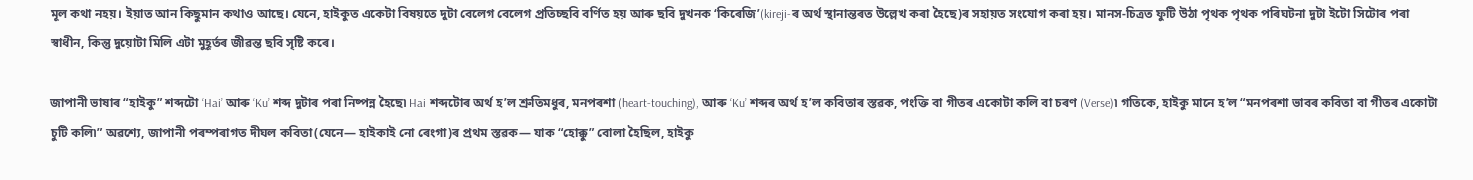মূল কথা নহয়। ইয়াত আন কিছুমান কথাও আছে। যেনে, হাইকুত একেটা বিষয়তে দুটা বেলেগ বেলেগ প্ৰতিচ্ছবি বৰ্ণিত হয় আৰু ছবি দুখনক ‘কিৰেজি’(kireji-ৰ অৰ্থ স্থানান্তৰত উল্লেখ কৰা হৈছে)ৰ সহায়ত সংযোগ কৰা হয়। মানস-চিত্ৰত ফুটি উঠা পৃথক পৃথক পৰিঘটনা দুটা ইটো সিটোৰ পৰা স্বাধীন, কিন্তু দুয়োটা মিলি এটা মুহূৰ্তৰ জীৱন্ত ছবি সৃষ্টি কৰে।

জাপানী ভাষাৰ “হাইকু” শব্দটো ‘Hai’ আৰু ‘Ku’ শব্দ দুটাৰ পৰা নিষ্পন্ন হৈছে৷ Hai শব্দটোৰ অৰ্থ হ’ল শ্ৰুতিমধুৰ, মনপৰশা (heart-touching), আৰু ‘Ku’ শব্দৰ অৰ্থ হ’ল কবিতাৰ স্তৱক, পংক্তি বা গীতৰ একোটা কলি বা চৰণ (Verse)৷ গতিকে, হাইকু মানে হ’ল “মনপৰশা ভাবৰ কবিতা বা গীতৰ একোটা চুটি কলি৷” অৱশ্যে, জাপানী পৰম্পৰাগত দীঘল কবিতা(যেনে— হাইকাই নো ৰেংগা)ৰ প্ৰথম স্তৱক— যাক “হোক্কু” বোলা হৈছিল, হাইকু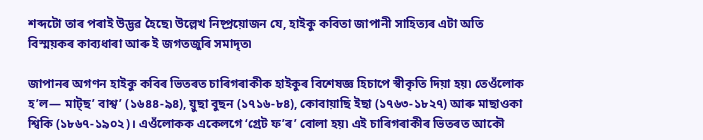শব্দটো তাৰ পৰাই উদ্ভৱ হৈছে৷ উল্লেখ নিষ্প্ৰয়োজন যে, হাইকু কবিতা জাপানী সাহিত্যৰ এটা অতি বিস্ময়কৰ কাব্যধাৰা আৰু ই জগতজুৰি সমাদৃত৷

জাপানৰ অগণন হাইকু কবিৰ ভিতৰত চাৰিগৰাকীক হাইকুৰ বিশেষজ্ঞ হিচাপে স্বীকৃতি দিয়া হয়৷ তেওঁলোক হ’ল— মাট্‌ছ’ বাশ্ব’ (১৬৪৪-৯৪), য়ুছা বুছন (১৭১৬-৮৪), কোবায়াছি ইছা (১৭৬৩-১৮২৭) আৰু মাছাওকা শ্বিকি (১৮৬৭-১৯০২)। এওঁলোকক একেলগে ‘গ্ৰেট ফ’ৰ’ বোলা হয়৷ এই চাৰিগৰাকীৰ ভিতৰত আকৌ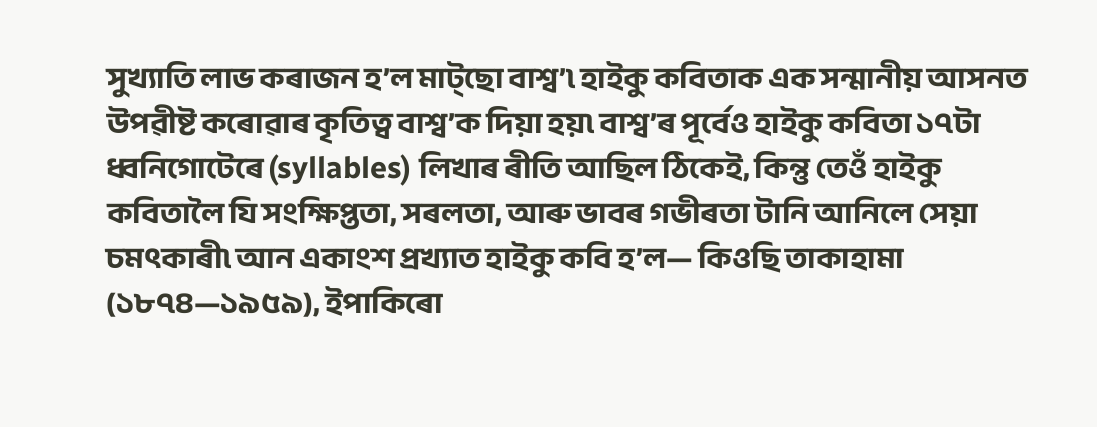সুখ্যাতি লাভ কৰাজন হ’ল মাট্‌ছো বাশ্ব’৷ হাইকু কবিতাক এক সন্মানীয় আসনত উপৱীষ্ট কৰোৱাৰ কৃতিত্ব বাশ্ব’ক দিয়া হয়৷ বাশ্ব’ৰ পূৰ্বেও হাইকু কবিতা ১৭টা ধ্বনিগোটেৰে (syllables) লিখাৰ ৰীতি আছিল ঠিকেই, কিন্তু তেওঁ হাইকু কবিতালৈ যি সংক্ষিপ্ততা, সৰলতা, আৰু ভাবৰ গভীৰতা টানি আনিলে সেয়া চমৎকাৰী৷ আন একাংশ প্ৰখ্যাত হাইকু কবি হ’ল— কিওছি তাকাহামা (১৮৭৪—১৯৫৯), ইপাকিৰো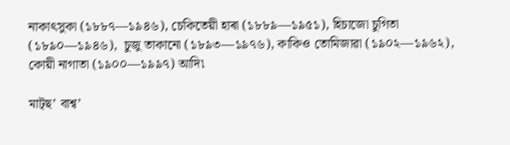নাকাৎসুকা (১৮৮৭—১৯৪৬), চেকিতেয়ী হাৰা (১৮৮৯—১৯৫১), হিচাজো চুগিতা (১৮৯০—১৯৪৬),  চুজু তাকানো (১৮৯৩—১৯৭৬), কাকিও তোমিজাৱা (১৯০২—১৯৬২), কোয়ী নাগাতা (১৯০০—১৯৯৭) আদি৷

মাট্‌ছ’ বাশ্ব’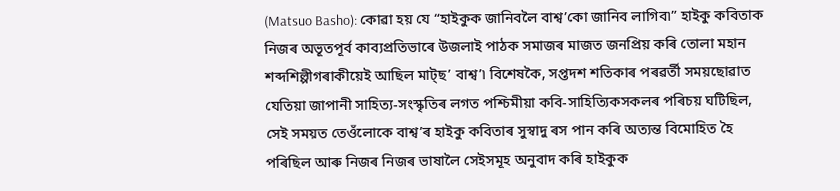(Matsuo Basho): কোৱা হয় যে “হাইকুক জানিবলৈ বাশ্ব’কো জানিব লাগিব৷” হাইকু কবিতাক নিজৰ অভূতপূৰ্ব কাব্যপ্ৰতিভাৰে উজলাই পাঠক সমাজৰ মাজত জনপ্ৰিয় কৰি তোলা মহান শব্দশিল্পীগৰাকীয়েই আছিল মাট্‌ছ’ বাশ্ব’৷ বিশেষকৈ, সপ্তদশ শতিকাৰ পৰৱৰ্তী সময়ছোৱাত যেতিয়া জাপানী সাহিত্য-সংস্কৃতিৰ লগত পশ্চিমীয়া কবি-সাহিত্যিকসকলৰ পৰিচয় ঘটিছিল, সেই সময়ত তেওঁলোকে বাশ্ব’ৰ হাইকু কবিতাৰ সুস্বাদু ৰস পান কৰি অত্যন্ত বিমোহিত হৈ পৰিছিল আৰু নিজৰ নিজৰ ভাষালৈ সেইসমূহ অনুবাদ কৰি হাইকুক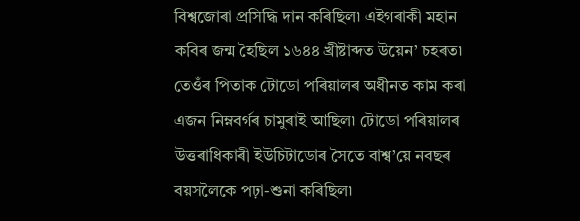বিশ্বজোৰা প্ৰসিদ্ধি দান কৰিছিল৷ এইগৰাকী মহান কবিৰ জন্ম হৈছিল ১৬৪৪ খ্ৰীষ্টাব্দত উয়েন’ চহৰত৷ তেওঁৰ পিতাক টোডো পৰিয়ালৰ অধীনত কাম কৰা এজন নিম্নবৰ্গৰ চামুৰাই আছিল৷ টোডো পৰিয়ালৰ উত্তৰাধিকাৰী ইউচিটাডোৰ সৈতে বাশ্ব’য়ে নবছৰ বয়সলৈকে পঢ়া-শুনা কৰিছিল৷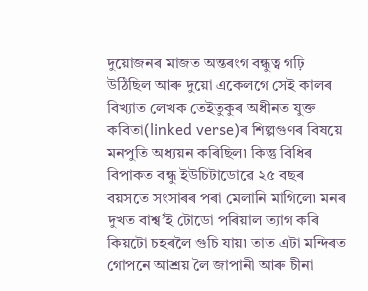দুয়োজনৰ মাজত অন্তৰংগ বন্ধুত্ব গঢ়ি উঠিছিল আৰু দুয়ো একেলগে সেই কালৰ বিখ্যাত লেখক তেইতুকুৰ অধীনত যুক্ত কবিতা(linked verse)ৰ শিল্পগুণৰ বিষয়ে মনপুতি অধ্যয়ন কৰিছিল৷ কিন্তু বিধিৰ বিপাকত বন্ধু ইউচিটাডোৱে ২৫ বছৰ বয়সতে সংসাৰৰ পৰা মেলানি মাগিলে৷ মনৰ দুখত বাশ্ব’ই টোডো পৰিয়াল ত্যাগ কৰি কিয়টো চহৰলৈ গুচি যায়৷ তাত এটা মন্দিৰত গোপনে আশ্ৰয় লৈ জাপানী আৰু চীনা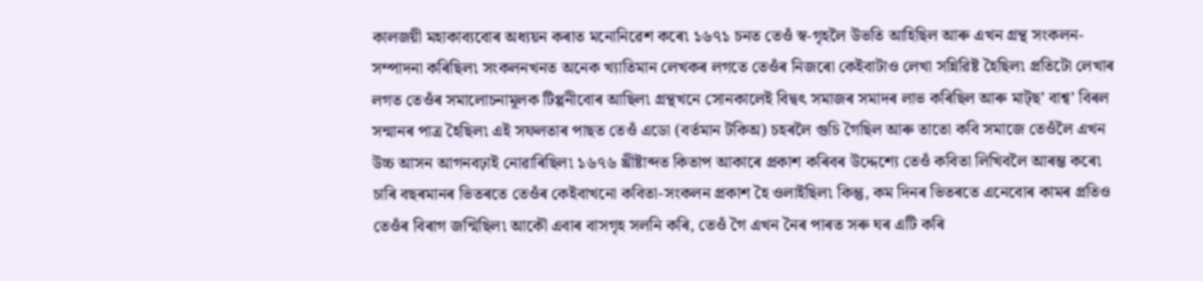কালজয়ী মহাকাব্যবোৰ অধ্যয়ন কৰাত মনোনিৱেশ কৰে৷ ১৬৭১ চনত তেওঁ স্ব-গৃহলৈ উভতি আহিছিল আৰু এখন গ্ৰন্থ সংকলন-সম্পাদনা কৰিছিল৷ সংকলনখনত অনেক খ্যাতিমান লেখকৰ লগতে তেওঁৰ নিজৰো কেইবাটাও লেখা সন্নিৱিষ্ট হৈছিল৷ প্ৰতিটো লেখাৰ লগত তেওঁৰ সমালোচনামূলক টিপ্পনীবোৰ আছিল৷ গ্ৰন্থখনে সোনকালেই বিদ্বৎ সমাজৰ সমাদৰ লাভ কৰিছিল আৰু মাট্‌ছ’ বাশ্ব’ বিৰল সন্মানৰ পাত্ৰ হৈছিল৷ এই সফলতাৰ পাছত তেওঁ এডো (বৰ্তমান টকিঅ) চহৰলৈ গুচি গৈছিল আৰু তাতো কবি সমাজে তেওঁলৈ এখন উচ্চ আসন আগনবঢ়াই নোৱাৰিছিল৷ ১৬৭৬ খ্ৰীষ্টাব্দত কিতাপ আকাৰে প্ৰকাশ কৰিবৰ উদ্দেশ্যে তেওঁ কবিতা লিখিবলৈ আৰম্ভ কৰে৷ চাৰি বছৰমানৰ ভিতৰতে তেওঁৰ কেইবাখনো কবিতা-সংকলন প্ৰকাশ হৈ ওলাইছিল৷ কিন্তু, কম দিনৰ ভিতৰতে এনেবোৰ কামৰ প্ৰতিও তেওঁৰ বিৰাগ জন্মিছিল৷ আকৌ এবাৰ বাসগৃহ সলনি কৰি, তেওঁ গৈ এখন নৈৰ পাৰত সৰু ঘৰ এটি কৰি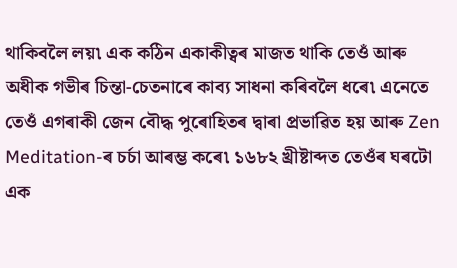থাকিবলৈ লয়৷ এক কঠিন একাকীত্বৰ মাজত থাকি তেওঁ আৰু অধীক গভীৰ চিন্তা-চেতনাৰে কাব্য সাধনা কৰিবলৈ ধৰে৷ এনেতে তেওঁ এগৰাকী জেন বৌদ্ধ পুৰোহিতৰ দ্বাৰা প্ৰভাৱিত হয় আৰু Zen Meditation-ৰ চৰ্চা আৰম্ভ কৰে৷ ১৬৮২ খ্ৰীষ্টাব্দত তেওঁৰ ঘৰটো এক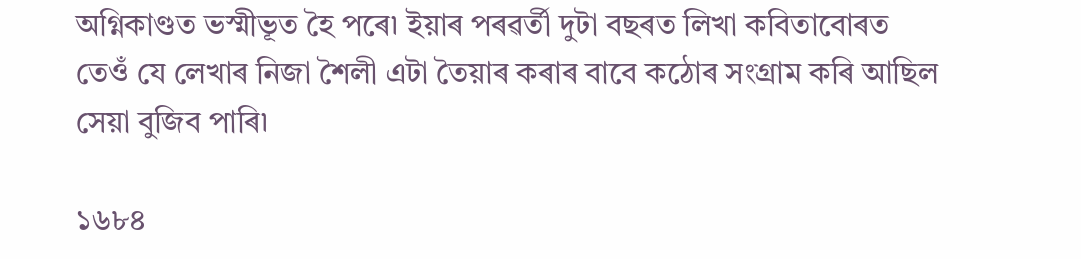অগ্নিকাণ্ডত ভস্মীভূত হৈ পৰে৷ ইয়াৰ পৰৱৰ্তী দুটা বছৰত লিখা কবিতাবোৰত তেওঁ যে লেখাৰ নিজা শৈলী এটা তৈয়াৰ কৰাৰ বাবে কঠোৰ সংগ্ৰাম কৰি আছিল সেয়া বুজিব পাৰি৷

১৬৮৪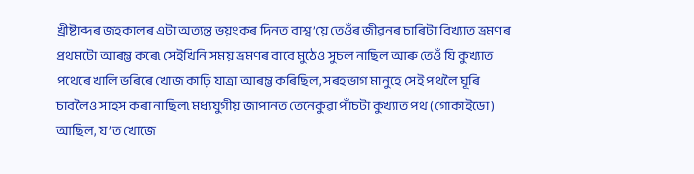খ্ৰীষ্টাব্দৰ জহকালৰ এটা অত্যন্ত ভয়ংকৰ দিনত বাশ্ব’য়ে তেওঁৰ জীৱনৰ চাৰিটা বিখ্যাত ভ্ৰমণৰ প্ৰথমটো আৰম্ভ কৰে৷ সেইখিনি সময় ভ্ৰমণৰ বাবে মুঠেও সুচল নাছিল আৰু তেওঁ যি কুখ্যাত পথেৰে খালি ভৰিৰে খোজ কাঢ়ি যাত্ৰা আৰম্ভ কৰিছিল, সৰহভাগ মানুহে সেই পথলৈ ঘূৰি চাবলৈও সাহস কৰা নাছিল৷ মধ্যযুগীয় জাপানত তেনেকুৱা পাঁচটা কুখ্যাত পথ (গোকাইডো) আছিল, য’ত খোজে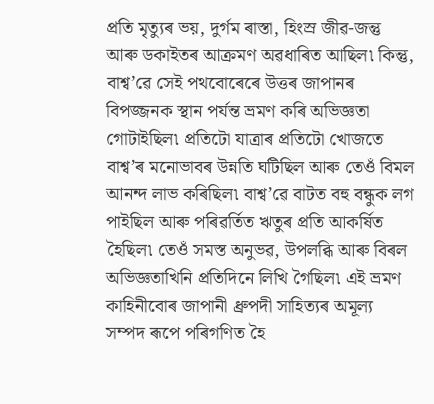প্ৰতি মৃত্যুৰ ভয়, দুৰ্গম ৰাস্তা, হিংস্ৰ জীৱ-জন্তু আৰু ডকাইতৰ আক্ৰমণ অৱধাৰিত আছিল৷ কিন্তু, বাশ্ব’ৱে সেই পথবোৰেৰে উত্তৰ জাপানৰ বিপজ্জনক স্থান পৰ্যন্ত ভ্ৰমণ কৰি অভিজ্ঞতা গোটাইছিল৷ প্ৰতিটো যাত্ৰাৰ প্ৰতিটো খোজতে বাশ্ব’ৰ মনোভাবৰ উন্নতি ঘটিছিল আৰু তেওঁ বিমল আনন্দ লাভ কৰিছিল৷ বাশ্ব’ৱে বাটত বহু বন্ধুক লগ পাইছিল আৰু পৰিৱৰ্তিত ঋতুৰ প্ৰতি আকৰ্ষিত হৈছিল৷ তেওঁ সমস্ত অনুভৱ, উপলব্ধি আৰু বিৰল অভিজ্ঞতাখিনি প্ৰতিদিনে লিখি গৈছিল৷ এই ভ্ৰমণ কাহিনীবোৰ জাপানী ধ্ৰুপদী সাহিত্যৰ অমূল্য সম্পদ ৰূপে পৰিগণিত হৈ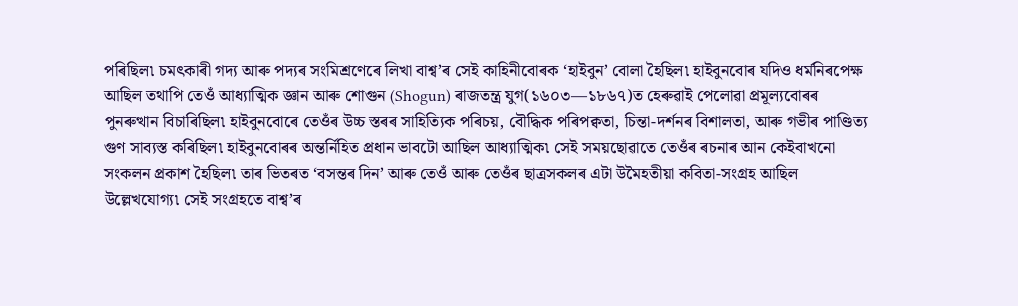পৰিছিল৷ চমৎকাৰী গদ্য আৰু পদ্যৰ সংমিশ্ৰণেৰে লিখা বাশ্ব’ৰ সেই কাহিনীবোৰক ‘হাইবুন’ বোলা হৈছিল৷ হাইবুনবোৰ যদিও ধৰ্মনিৰপেক্ষ আছিল তথাপি তেওঁ আধ্যাত্মিক জ্ঞান আৰু শোগুন (Shogun) ৰাজতন্ত্ৰ যুগ(১৬০৩—১৮৬৭)ত হেৰুৱাই পেলোৱা প্ৰমূল্যবোৰৰ পুনৰুত্থান বিচাৰিছিল৷ হাইবুনবোৰে তেওঁৰ উচ্চ স্তৰৰ সাহিত্যিক পৰিচয়, বৌদ্ধিক পৰিপক্বতা, চিন্তা-দৰ্শনৰ বিশালতা, আৰু গভীৰ পাণ্ডিত্য গুণ সাব্যস্ত কৰিছিল৷ হাইবুনবোৰৰ অন্তৰ্নিহিত প্ৰধান ভাবটো আছিল আধ্যাত্মিক৷ সেই সময়ছোৱাতে তেওঁৰ ৰচনাৰ আন কেইবাখনো সংকলন প্ৰকাশ হৈছিল৷ তাৰ ভিতৰত ‘বসন্তৰ দিন’ আৰু তেওঁ আৰু তেওঁৰ ছাত্ৰসকলৰ এটা উমৈহতীয়া কবিতা-সংগ্ৰহ আছিল উল্লেখযোগ্য৷ সেই সংগ্ৰহতে বাশ্ব’ৰ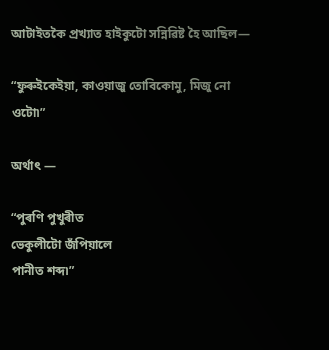আটাইতকৈ প্ৰখ্যাত হাইকুটো সন্নিৱিষ্ট হৈ আছিল—

“ফুৰুইকেইয়া, কাওয়াজু তোবিকোমু, মিজু নো ওটো৷”

অৰ্থাৎ —

“পুৰণি পুখুৰীত
ভেকুলীটো জঁপিয়ালে
পানীত শব্দ৷”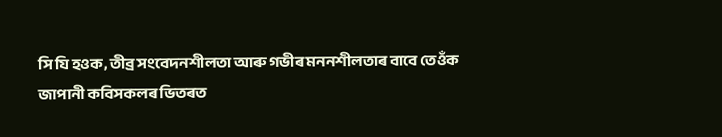সি যি হওক, তীব্ৰ সংবেদনশীলতা আৰু গভীৰ মননশীলতাৰ বাবে তেওঁক জাপানী কবিসকলৰ ভিতৰত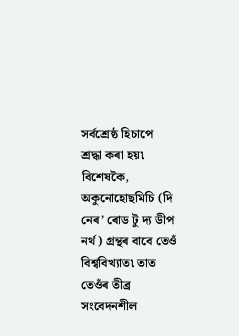সৰ্বশ্ৰেষ্ঠ হিচাপে শ্ৰদ্ধা কৰা হয়৷ বিশেষকৈ, অকুনোহোছমিচি (দি নেৰ’ ৰোড টু দ্য ডীপ নৰ্থ) গ্ৰন্থৰ বাবে তেওঁ বিশ্ববিখ্যাত৷ তাত তেওঁৰ তীব্ৰ সংবেদনশীল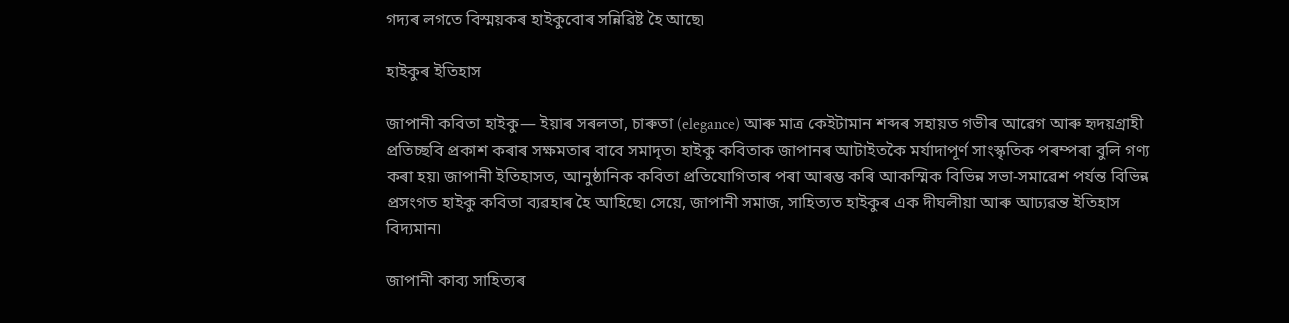গদ্যৰ লগতে বিস্ময়কৰ হাইকুবোৰ সন্নিৱিষ্ট হৈ আছে৷

হাইকুৰ ইতিহাস

জাপানী কবিতা হাইকু— ইয়াৰ সৰলতা, চাৰুতা (elegance) আৰু মাত্ৰ কেইটামান শব্দৰ সহায়ত গভীৰ আৱেগ আৰু হৃদয়গ্ৰাহী প্ৰতিচ্ছবি প্ৰকাশ কৰাৰ সক্ষমতাৰ বাবে সমাদৃত৷ হাইকু কবিতাক জাপানৰ আটাইতকৈ মৰ্যাদাপূৰ্ণ সাংস্কৃতিক পৰম্পৰা বুলি গণ্য কৰা হয়৷ জাপানী ইতিহাসত, আনুষ্ঠানিক কবিতা প্ৰতিযোগিতাৰ পৰা আৰম্ভ কৰি আকস্মিক বিভিন্ন সভা-সমাৱেশ পৰ্যন্ত বিভিন্ন প্ৰসংগত হাইকু কবিতা ব্যৱহাৰ হৈ আহিছে৷ সেয়ে, জাপানী সমাজ, সাহিত্যত হাইকুৰ এক দীঘলীয়া আৰু আঢ্যৱন্ত ইতিহাস বিদ্যমান৷

জাপানী কাব্য সাহিত্যৰ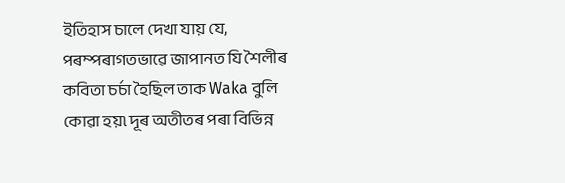ইতিহাস চালে দেখা যায় যে, পৰম্পৰাগতভাৱে জাপানত যি শৈলীৰ কবিতা চৰ্চা হৈছিল তাক Waka বুলি কোৱা হয়৷ দূৰ অতীতৰ পৰা বিভিন্ন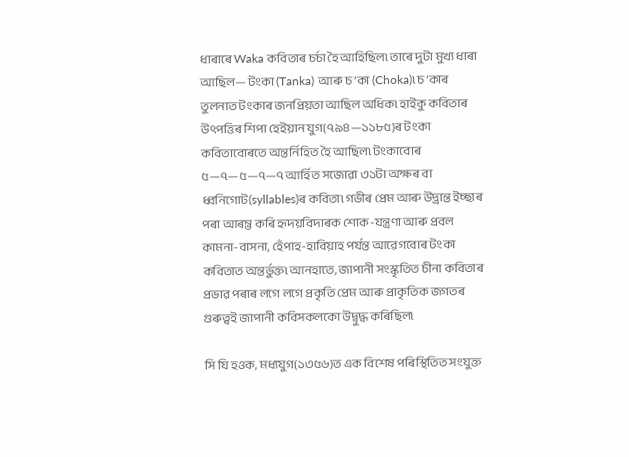ধাৰাৰে Waka কবিতাৰ চৰ্চা হৈ আহিছিল৷ তাৰে দুটা মুখ্য ধাৰা আছিল— টংকা (Tanka) আৰু চ’কা (Choka)৷ চ’কাৰ তুলনাত টংকাৰ জনপ্ৰিয়তা আছিল অধিক৷ হাইকু কবিতাৰ উৎপত্তিৰ শিপা হেইয়ান যুগ(৭৯৪—১১৮৫)ৰ টংকা কবিতাবোৰতে অন্তৰ্নিহিত হৈ আছিল৷ টংকাবোৰ ৫—৭—৫—৭—৭ আৰ্হিত সজোৱা ৩১টা অক্ষৰ বা ধ্বনিগোট(syllables)ৰ কবিতা৷ গভীৰ প্ৰেম আৰু উদ্ভ্ৰান্ত ইচ্ছাৰ পৰা আৰম্ভ কৰি হৃদয়বিদাৰক শোক-যন্ত্ৰণা আৰু প্ৰবল কামনা-বাসনা, হেঁপাহ-হাবিয়াহ পৰ্যন্ত আৱেগবোৰ টংকা কবিতাত অন্তৰ্ভুক্ত৷ আনহাতে, জাপানী সংস্কৃতিত চীনা কবিতাৰ প্ৰভাৱ পৰাৰ লগে লগে প্ৰকৃতি প্ৰেম আৰু প্ৰাকৃতিক জগতৰ গুৰুত্বই জাপানী কবিসকলকো উদ্বুদ্ধ কৰিছিল৷

সি যি হওক, মধ্যযুগ(১৩৫৬)ত এক বিশেষ পৰিস্থিতিত সংযুক্ত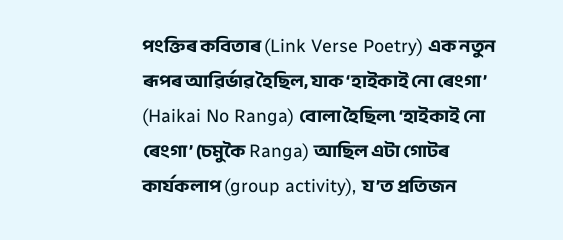পংক্তিৰ কবিতাৰ (Link Verse Poetry) এক নতুন ৰূপৰ আৱিৰ্ভাৱ হৈছিল, যাক ‘হাইকাই নো ৰেংগা’ (Haikai No Ranga) বোলা হৈছিল৷ ‘হাইকাই নো ৰেংগা’ (চমুকৈ Ranga) আছিল এটা গোটৰ কাৰ্যকলাপ (group activity), য’ত প্ৰতিজন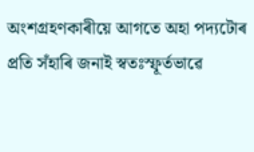অংশগ্ৰহণকাৰীয়ে আগতে অহা পদ্যটোৰ প্ৰতি সঁহাৰি জনাই স্বতঃস্ফূৰ্তভাৱে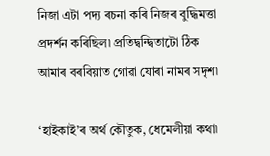নিজা এটা পদ্য ৰচনা কৰি নিজৰ বুদ্ধিমত্তা প্ৰদৰ্শন কৰিছিল৷ প্ৰতিদ্বন্দ্বিতাটো ঠিক আমাৰ বৰবিয়াত গোৱা যোৰা নামৰ সদৃশ৷

‘হাইকাই’ৰ অৰ্থ কৌতুক, ধেমেলীয়া কথা৷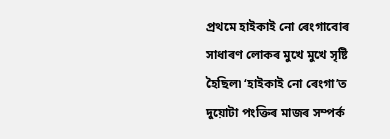প্ৰথমে হাইকাই নো ৰেংগাবোৰ সাধাৰণ লোকৰ মুখে মুখে সৃষ্টি হৈছিল৷ ‘হাইকাই নো ৰেংগা’ত দুয়োটা পংক্তিৰ মাজৰ সম্পৰ্ক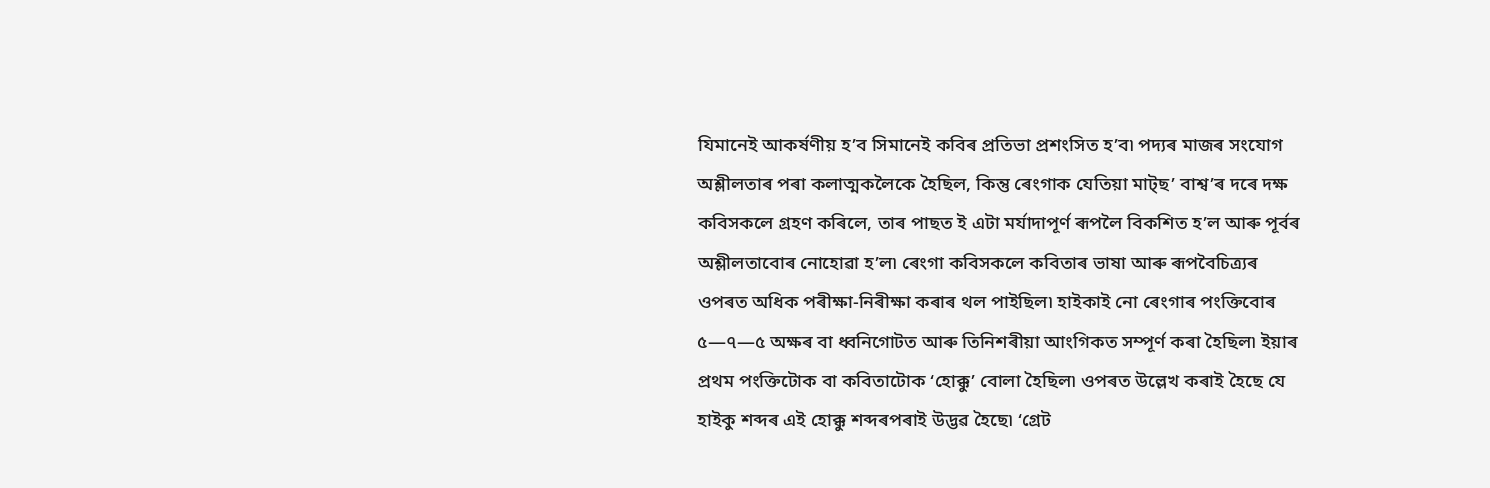যিমানেই আকৰ্ষণীয় হ’ব সিমানেই কবিৰ প্ৰতিভা প্ৰশংসিত হ’ব৷ পদ্যৰ মাজৰ সংযোগ অশ্লীলতাৰ পৰা কলাত্মকলৈকে হৈছিল, কিন্তু ৰেংগাক যেতিয়া মাট্‌ছ’ বাশ্ব’ৰ দৰে দক্ষ কবিসকলে গ্ৰহণ কৰিলে, তাৰ পাছত ই এটা মৰ্যাদাপূৰ্ণ ৰূপলৈ বিকশিত হ’ল আৰু পূৰ্বৰ অশ্লীলতাবোৰ নোহোৱা হ’ল৷ ৰেংগা কবিসকলে কবিতাৰ ভাষা আৰু ৰূপবৈচিত্ৰ্যৰ ওপৰত অধিক পৰীক্ষা-নিৰীক্ষা কৰাৰ থল পাইছিল৷ হাইকাই নো ৰেংগাৰ পংক্তিবোৰ ৫—৭—৫ অক্ষৰ বা ধ্বনিগোটত আৰু তিনিশৰীয়া আংগিকত সম্পূৰ্ণ কৰা হৈছিল৷ ইয়াৰ প্ৰথম পংক্তিটোক বা কবিতাটোক ‘হোক্কু’ বোলা হৈছিল৷ ওপৰত উল্লেখ কৰাই হৈছে যে হাইকু শব্দৰ এই হোক্কু শব্দৰপৰাই উদ্ভৱ হৈছে৷ ‘গ্ৰেট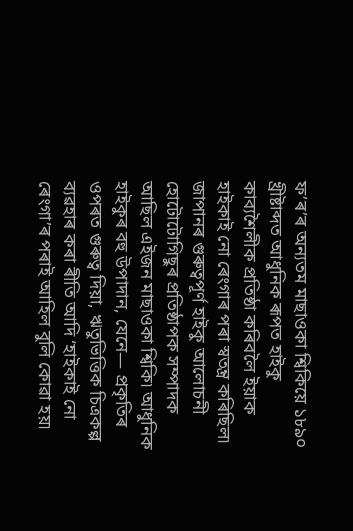ফ’ৰ’ৰ অন্যতম মাছাওকা শ্বিকিয়ে ১৮৯০ খ্ৰীষ্টাব্দত আধুনিক ৰূপত হাইকু কাব্যশৈলীক প্ৰতিষ্ঠা কৰিবলৈ ইয়াক হাইকাই নো ৰেংগাৰ পৰা স্বতন্ত্ৰ কৰিছিল৷ জাপানৰ গুৰুত্বপূৰ্ণ হাইকু আলোচনী হোটোটোগিছুৰ প্ৰতিষ্ঠাপক সম্পাদক আছিল এইজন মাছাওকা শ্বিকি৷ আধুনিক হাইকুৰ বহু উপাদান, যেনে— প্ৰকৃতিৰ ওপৰত গুৰুত্ব দিয়া, ঋতুভিত্তিক চিত্ৰকল্প ব্যৱহাৰ কৰা ৰীতি আদি ‘হাইকাই নো ৰেংগা’ৰ পৰাই আহিল বুলি কোৱা হয়৷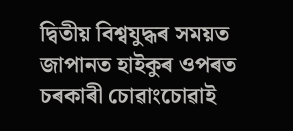দ্বিতীয় বিশ্বযুদ্ধৰ সময়ত জাপানত হাইকুৰ ওপৰত চৰকাৰী চোৱাংচোৱাই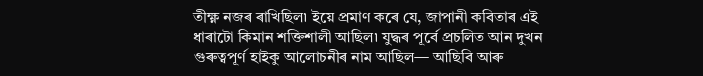তীক্ষ্ণ নজৰ ৰাখিছিল৷ ইয়ে প্ৰমাণ কৰে যে, জাপানী কবিতাৰ এই ধাৰাটো কিমান শক্তিশালী আছিল৷ যুদ্ধৰ পূৰ্বে প্ৰচলিত আন দুখন গুৰুত্বপূৰ্ণ হাইকু আলোচনীৰ নাম আছিল— আছিবি আৰু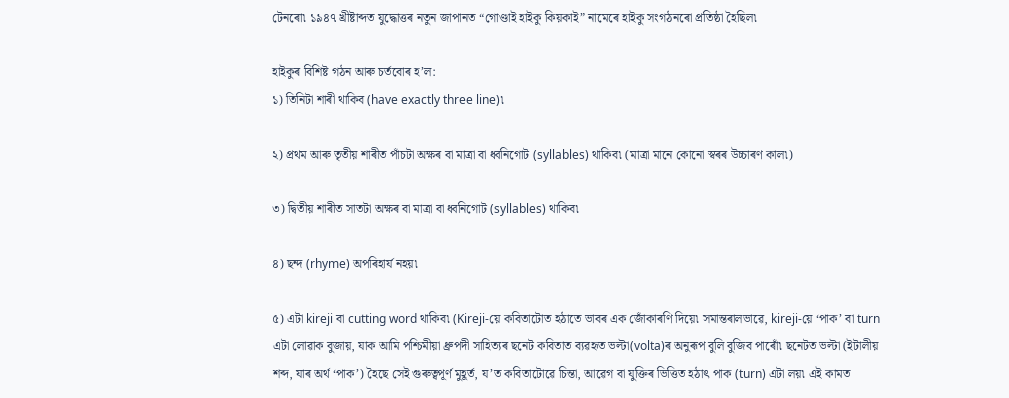টেনৰো৷ ১৯৪৭ খ্ৰীষ্টাব্দত যুদ্ধোত্তৰ নতুন জাপানত “গোণ্ডাই হাইকু কিয়কাই” নামেৰে হাইকু সংগঠনৰো প্ৰতিষ্ঠা হৈছিল৷

হাইকুৰ বিশিষ্ট গঠন আৰু চৰ্তবোৰ হ’ল:
১) তিনিটা শাৰী থাকিব (have exactly three line)৷

২) প্ৰথম আৰু তৃতীয় শাৰীত পাঁচটা অক্ষৰ বা মাত্ৰা বা ধ্বনিগোট (syllables) থাকিব৷ (মাত্ৰা মানে কোনো স্বৰৰ উচ্চাৰণ কাল৷)

৩) দ্বিতীয় শাৰীত সাতটা অক্ষৰ বা মাত্ৰা বা ধ্বনিগোট (syllables) থাকিব৷

৪) ছন্দ (rhyme) অপৰিহাৰ্য নহয়৷

৫) এটা kireji বা cutting word থাকিব৷ (Kireji-য়ে কবিতাটোত হঠাতে ভাবৰ এক জোঁকাৰণি দিয়ে৷ সমান্তৰালভাৱে, kireji-য়ে ‘পাক’ বা turn এটা লোৱাক বুজায়, যাক আমি পশ্চিমীয়া ধ্ৰুপদী সাহিত্যৰ ছনেট কবিতাত ব্যৱহৃত ভল্টা(volta)ৰ অনুৰূপ বুলি বুজিব পাৰোঁ৷ ছনেটত ভল্টা (ইটালীয় শব্দ, যাৰ অৰ্থ ‘পাক’) হৈছে সেই গুৰুত্বপূৰ্ণ মুহূৰ্ত, য’ত কবিতাটোৱে চিন্তা, আৱেগ বা যুক্তিৰ ভিত্তিত হঠাৎ পাক (turn) এটা লয়৷ এই কামত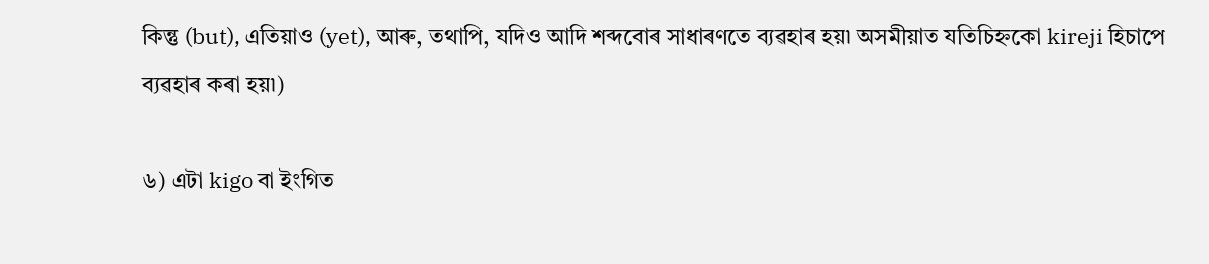কিন্তু (but), এতিয়াও (yet), আৰু, তথাপি, যদিও আদি শব্দবোৰ সাধাৰণতে ব্যৱহাৰ হয়৷ অসমীয়াত যতিচিহ্নকো kireji হিচাপে ব্যৱহাৰ কৰা হয়৷)

৬) এটা kigo বা ইংগিত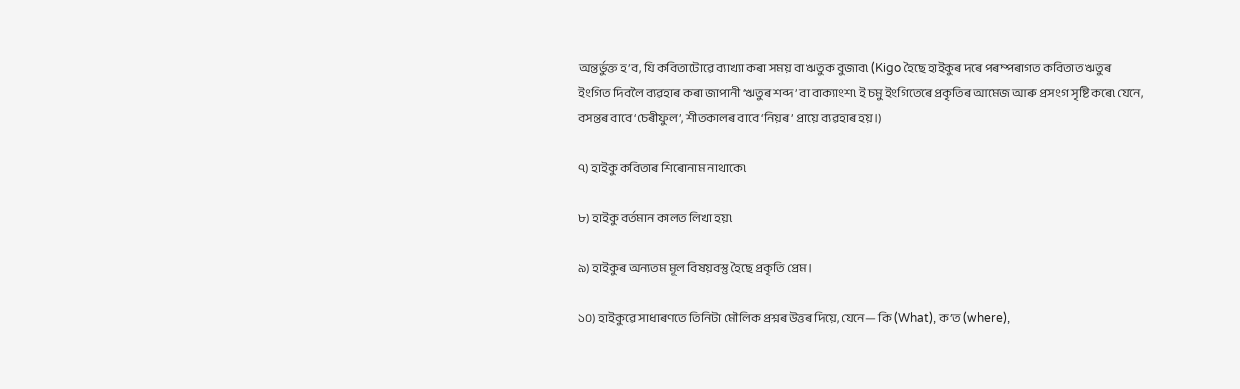অন্তৰ্ভুক্ত হ’ব, যি কবিতাটোৱে ব্যাখ্যা কৰা সময় বা ঋতুক বুজাব৷ (Kigo হৈছে হাইকুৰ দৰে পৰম্পৰাগত কবিতাত ঋতুৰ ইংগিত দিবলৈ ব্যৱহাৰ কৰা জাপানী ‘ঋতুৰ শব্দ’ বা বাক্যাংশ৷ ই চমু ইংগিতেৰে প্ৰকৃতিৰ আমেজ আৰু প্ৰসংগ সৃষ্টি কৰে৷ যেনে, বসন্তৰ বাবে ‘চেৰীফুল’, শীতকালৰ বাবে ‘নিয়ৰ’ প্ৰায়ে ব্যৱহাৰ হয়।)

৭) হাইকু কবিতাৰ শিৰোনাম নাথাকে৷

৮) হাইকু বৰ্তমান কালত লিখা হয়৷

৯) হাইকুৰ অন্যতম মূল বিষয়বস্তু হৈছে প্ৰকৃতি প্ৰেম।

১০) হাইকুৱে সাধাৰণতে তিনিটা মৌলিক প্ৰশ্নৰ উত্তৰ দিয়ে, যেনে— কি (What), ক’ত (where),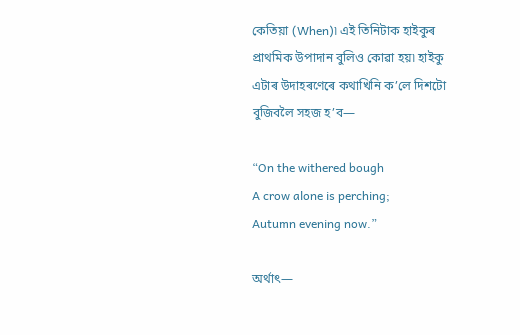কেতিয়া (When)৷ এই তিনিটাক হাইকুৰ প্ৰাথমিক উপাদান বুলিও কোৱা হয়৷ হাইকু এটাৰ উদাহৰণেৰে কথাখিনি ক’লে দিশটো বুজিবলৈ সহজ হ’ব—

“On the withered bough
A crow alone is perching;
Autumn evening now.”

অৰ্থাৎ—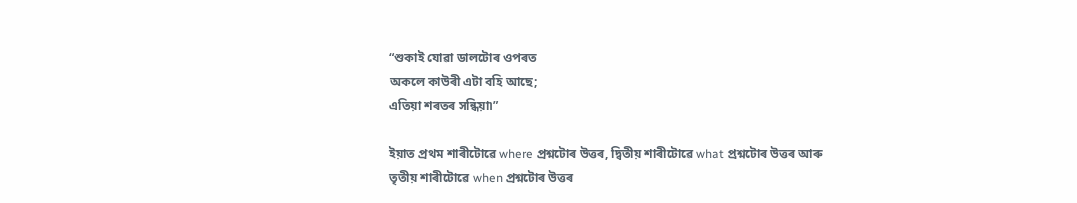“শুকাই যোৱা ডালটোৰ ওপৰত
অকলে কাউৰী এটা বহি আছে;
এতিয়া শৰতৰ সন্ধিয়া৷”

ইয়াত প্ৰথম শাৰীটোৱে where প্ৰশ্নটোৰ উত্তৰ, দ্বিতীয় শাৰীটোৱে what প্ৰশ্নটোৰ উত্তৰ আৰু তৃতীয় শাৰীটোৱে when প্ৰশ্নটোৰ উত্তৰ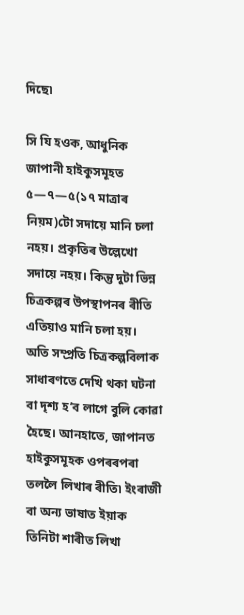দিছে৷

সি যি হওক, আধুনিক জাপানী হাইকুসমূহত ৫—৭—৫(১৭ মাত্ৰাৰ নিয়ম)টো সদায়ে মানি চলা নহয়। প্ৰকৃতিৰ উল্লেখো সদায়ে নহয়। কিন্তু দুটা ভিন্ন চিত্ৰকল্পৰ উপস্থাপনৰ ৰীতি এতিয়াও মানি চলা হয়। অতি সম্প্ৰতি চিত্ৰকল্পবিলাক সাধাৰণতে দেখি থকা ঘটনা বা দৃশ্য হ’ব লাগে বুলি কোৱা হৈছে। আনহাতে, জাপানত হাইকুসমূহক ওপৰৰপৰা তললৈ লিখাৰ ৰীতি৷ ইংৰাজী বা অন্য ভাষাত ইয়াক তিনিটা শাৰীত লিখা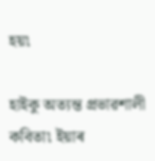হয়৷

হাইকু অত্যন্ত প্ৰভাৱশালী কবিতা৷ ইয়াৰ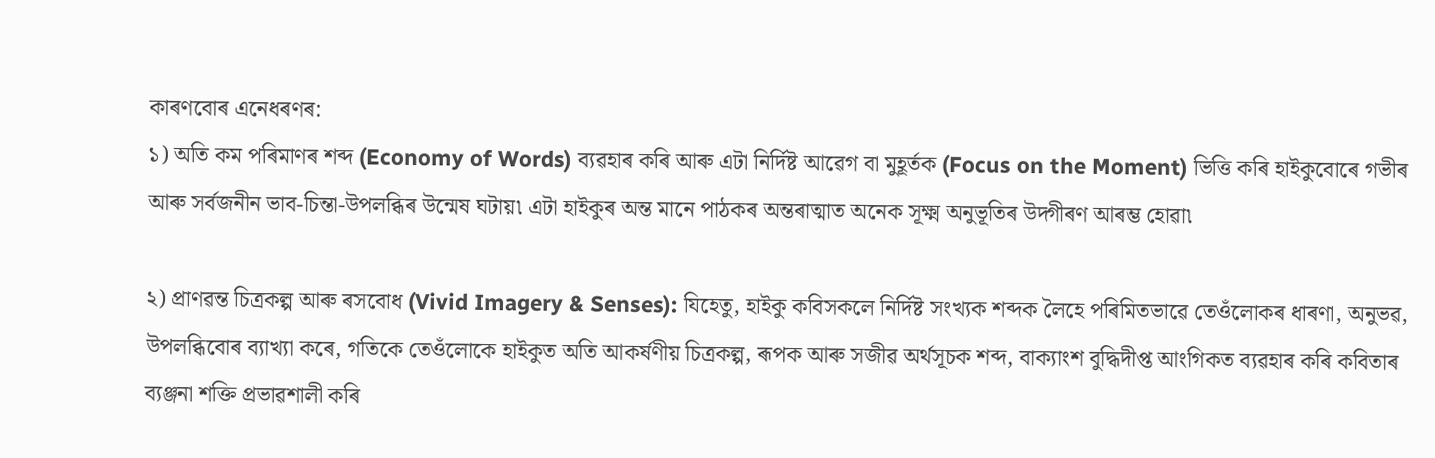কাৰণবোৰ এনেধৰণৰ:
১) অতি কম পৰিমাণৰ শব্দ (Economy of Words) ব্যৱহাৰ কৰি আৰু এটা নিৰ্দিষ্ট আৱেগ বা মুহূৰ্তক (Focus on the Moment) ভিত্তি কৰি হাইকুবোৰে গভীৰ আৰু সৰ্বজনীন ভাব-চিন্তা-উপলব্ধিৰ উন্মেষ ঘটায়৷ এটা হাইকুৰ অন্ত মানে পাঠকৰ অন্তৰাত্মাত অনেক সূক্ষ্ম অনুভূতিৰ উদ্গীৰণ আৰম্ভ হোৱা৷

২) প্ৰাণৱন্ত চিত্ৰকল্প আৰু ৰসবোধ (Vivid Imagery & Senses): যিহেতু, হাইকু কবিসকলে নিৰ্দিষ্ট সংখ্যক শব্দক লৈহে পৰিমিতভাৱে তেওঁলোকৰ ধাৰণা, অনুভৱ, উপলব্ধিবোৰ ব্যাখ্যা কৰে, গতিকে তেওঁলোকে হাইকুত অতি আকৰ্ষণীয় চিত্ৰকল্প, ৰূপক আৰু সজীৱ অৰ্থসূচক শব্দ, বাক্যাংশ বুদ্ধিদীপ্ত আংগিকত ব্যৱহাৰ কৰি কবিতাৰ ব্যঞ্জনা শক্তি প্ৰভাৱশালী কৰি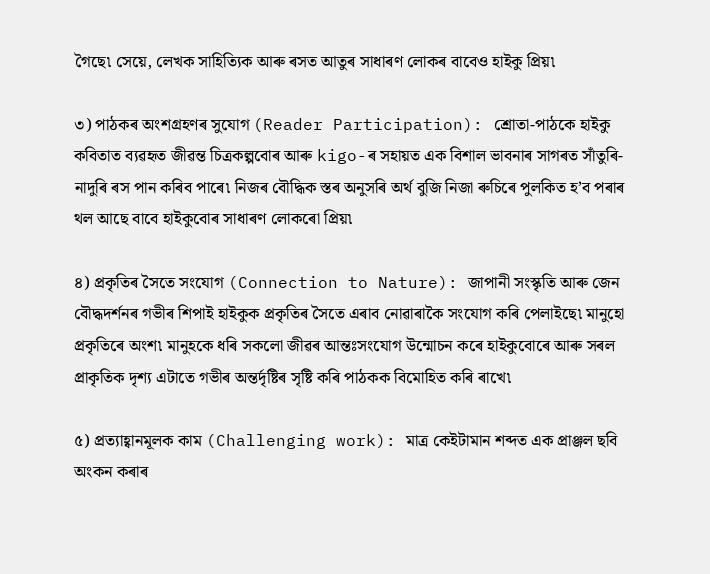গৈছে৷ সেয়ে, লেখক সাহিত্যিক আৰু ৰসত আতুৰ সাধাৰণ লোকৰ বাবেও হাইকু প্ৰিয়৷

৩) পাঠকৰ অংশগ্ৰহণৰ সুযোগ (Reader Participation): শ্ৰোতা-পাঠকে হাইকু কবিতাত ব্যৱহৃত জীৱন্ত চিত্ৰকল্পবোৰ আৰু kigo-ৰ সহায়ত এক বিশাল ভাবনাৰ সাগৰত সাঁতুৰি-নাদুৰি ৰস পান কৰিব পাৰে৷ নিজৰ বৌদ্ধিক স্তৰ অনুসৰি অৰ্থ বুজি নিজা ৰুচিৰে পুলকিত হ’ব পৰাৰ থল আছে বাবে হাইকুবোৰ সাধাৰণ লোকৰো প্ৰিয়৷

৪) প্ৰকৃতিৰ সৈতে সংযোগ (Connection to Nature): জাপানী সংস্কৃতি আৰু জেন বৌদ্ধদৰ্শনৰ গভীৰ শিপাই হাইকুক প্ৰকৃতিৰ সৈতে এৰাব নোৱাৰাকৈ সংযোগ কৰি পেলাইছে৷ মানুহো প্ৰকৃতিৰে অংশ৷ মানুহকে ধৰি সকলো জীৱৰ আন্তঃসংযোগ উন্মোচন কৰে হাইকুবোৰে আৰু সৰল প্ৰাকৃতিক দৃশ্য এটাতে গভীৰ অন্তৰ্দৃষ্টিৰ সৃষ্টি কৰি পাঠকক বিমোহিত কৰি ৰাখে৷

৫) প্ৰত্যাহ্বানমূলক কাম (Challenging work): মাত্ৰ কেইটামান শব্দত এক প্ৰাঞ্জল ছবি অংকন কৰাৰ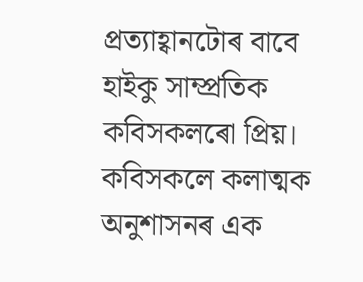প্ৰত্যাহ্বানটোৰ বাবে হাইকু সাম্প্ৰতিক কবিসকলৰো প্ৰিয়। কবিসকলে কলাত্মক অনুশাসনৰ এক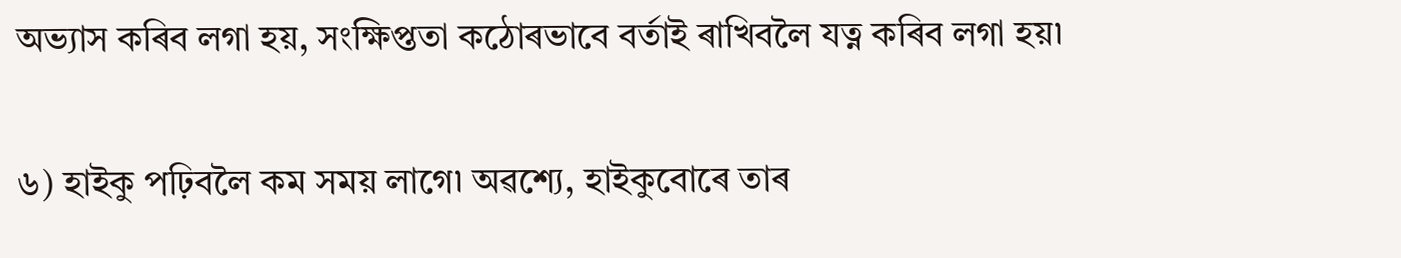অভ্যাস কৰিব লগা হয়, সংক্ষিপ্ততা কঠোৰভাবে বৰ্তাই ৰাখিবলৈ যত্ন কৰিব লগা হয়৷

৬) হাইকু পঢ়িবলৈ কম সময় লাগে৷ অৱশ্যে, হাইকুবোৰে তাৰ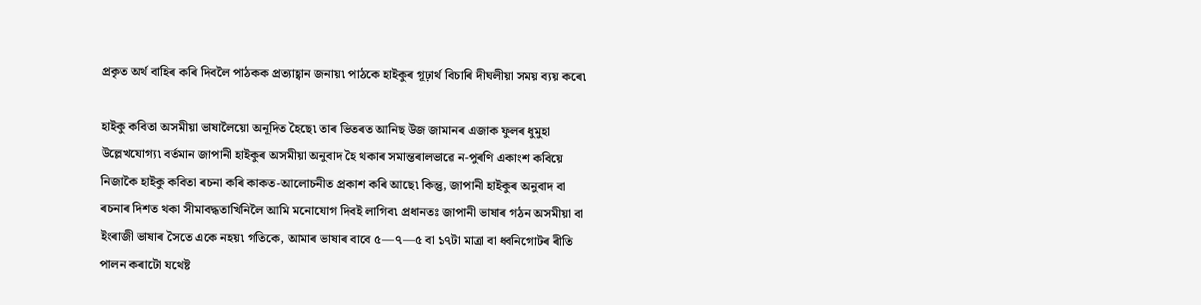প্ৰকৃত অৰ্থ বাহিৰ কৰি দিবলৈ পাঠকক প্ৰত্যাহ্বান জনায়৷ পাঠকে হাইকুৰ গূঢ়াৰ্থ বিচাৰি দীঘলীয়া সময় ব্যয় কৰে৷

হাইকু কবিতা অসমীয়া ভাষালৈয়ো অনূদিত হৈছে৷ তাৰ ভিতৰত আনিছ উজ জামানৰ এজাক ফুলৰ ধুমুহা উল্লেখযোগ্য৷ বৰ্তমান জাপানী হাইকুৰ অসমীয়া অনুবাদ হৈ থকাৰ সমান্তৰালভাৱে ন-পুৰণি একাংশ কবিয়ে নিজাকৈ হাইকু কবিতা ৰচনা কৰি কাকত-আলোচনীত প্ৰকাশ কৰি আছে৷ কিন্তু, জাপানী হাইকুৰ অনুবাদ বা ৰচনাৰ দিশত থকা সীমাবদ্ধতাখিনিলৈ আমি মনোযোগ দিবই লাগিব৷ প্ৰধানতঃ জাপানী ভাষাৰ গঠন অসমীয়া বা ইংৰাজী ভাষাৰ সৈতে একে নহয়৷ গতিকে, আমাৰ ভাষাৰ বাবে ৫—৭—৫ বা ১৭টা মাত্ৰা বা ধ্বনিগোটৰ ৰীতি পালন কৰাটো যথেষ্ট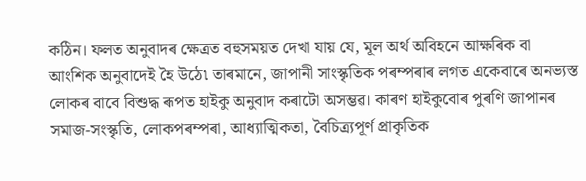কঠিন। ফলত অনুবাদৰ ক্ষেত্ৰত বহুসময়ত দেখা যায় যে, মূল অৰ্থ অবিহনে আক্ষৰিক বা আংশিক অনুবাদেই হৈ উঠে৷ তাৰমানে, জাপানী সাংস্কৃতিক পৰম্পৰাৰ লগত একেবাৰে অনভ্যস্ত লোকৰ বাবে বিশুদ্ধ ৰূপত হাইকু অনুবাদ কৰাটো অসম্ভৱ। কাৰণ হাইকুবোৰ পুৰণি জাপানৰ সমাজ-সংস্কৃতি, লোকপৰম্পৰা, আধ্যাত্মিকতা, বৈচিত্ৰ্যপূৰ্ণ প্ৰাকৃতিক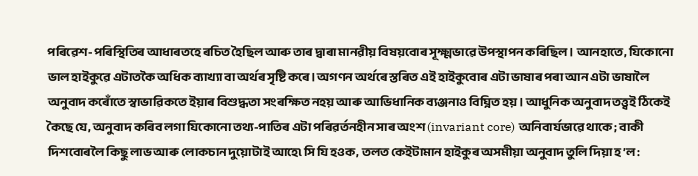পৰিৱেশ-পৰিস্থিতিৰ আধাৰতহে ৰচিত হৈছিল আৰু তাৰ দ্বাৰা মানৱীয় বিষয়বোৰ সূক্ষ্মভাৱে উপস্থাপন কৰিছিল। আনহাতে, যিকোনো ভাল হাইকুৱে এটাতকৈ অধিক ব্যাখ্যা বা অৰ্থৰ সৃষ্টি কৰে। অগণন অৰ্থৰে স্তৰিত এই হাইকুবোৰ এটা ভাষাৰ পৰা আন এটা ভাষালৈ অনুবাদ কৰোঁতে স্বাভাৱিকতে ইয়াৰ বিশুদ্ধতা সংৰক্ষিত নহয় আৰু আভিধানিক ব্যঞ্জনাও বিঘ্নিত হয়। আধুনিক অনুবাদ তত্ত্বই ঠিকেই কৈছে যে, অনুবাদ কৰিব লগা যিকোনো তথ্য-পাতিৰ এটা পৰিৱৰ্তনহীন সাৰ অংশ (invariant core) অনিবাৰ্যভাৱে থাকে; বাকী দিশবোৰলৈ কিছু লাভ আৰু লোকচান দুয়োটাই আহে৷ সি যি হওক, তলত কেইটামান হাইকুৰ অসমীয়া অনুবাদ তুলি দিয়া হ’ল: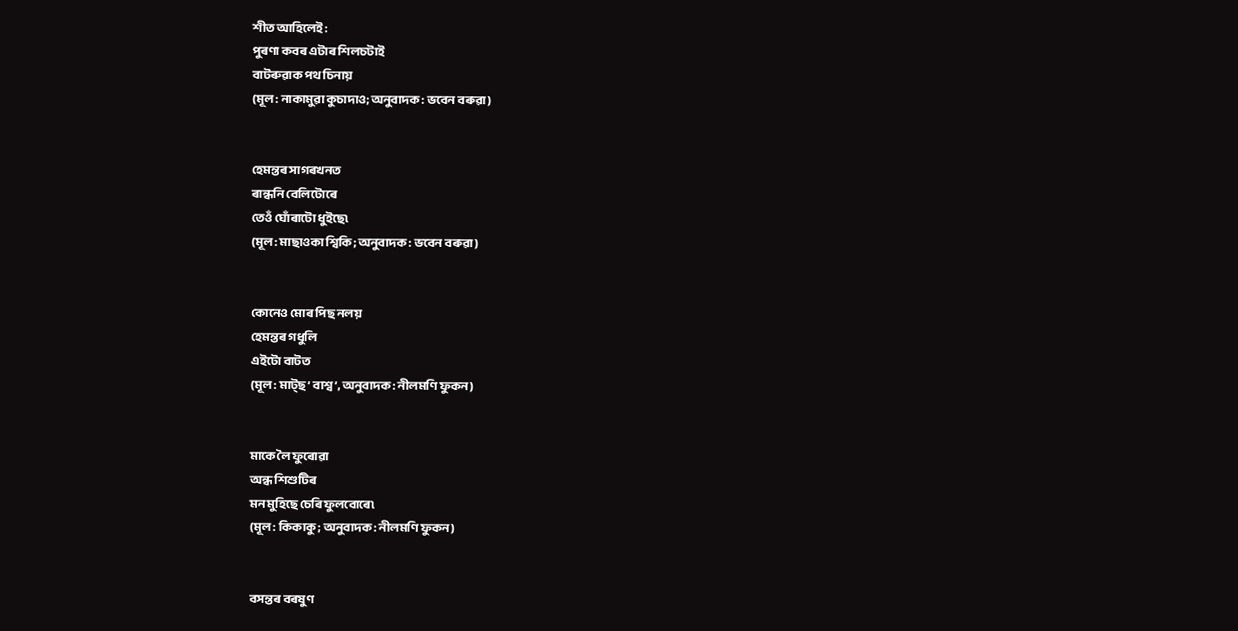শীত আহিলেই:
পুৰণা কবৰ এটাৰ শিলচটাই
বাটৰুৱাক পথ চিনায়
(মূল: নাকামুৱা কুচাদাও; অনুবাদক: ভবেন বৰুৱা)


হেমন্তৰ সাগৰখনত
ৰান্ধনি বেলিটোৰে
তেওঁ ঘোঁৰাটো ধুইছে৷
(মূল: মাছাওকা শ্বিকি; অনুবাদক: ভবেন বৰুৱা)


কোনেও মোৰ পিছ নলয়
হেমন্তৰ গধুলি
এইটো বাটত
(মূল: মাট্‌ছ’ বাশ্ব’, অনুবাদক: নীলমণি ফুকন)


মাকে লৈ ফুৰোৱা
অন্ধ শিশুটিৰ
মন মুহিছে চেৰি ফুলবোৰে৷
(মূল: কিকাকু; অনুবাদক: নীলমণি ফুকন)


বসন্তৰ বৰষুণ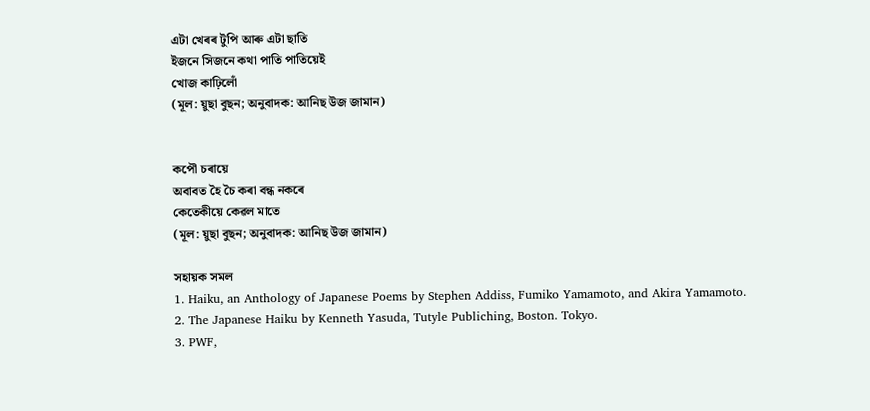এটা খেৰৰ টুপি আৰু এটা ছাতি
ইজনে সিজনে কথা পাতি পাতিয়েই
খোজ কাঢ়িলোঁ
(মূল: য়ুছা বুছন; অনুবাদক: আনিছ উজ জামান)


কপৌ চৰায়ে
অবাবত হৈ চৈ কৰা বন্ধ নকৰে
কেতেকীয়ে কেৱল মাতে
(মূল: য়ুছা বুছন; অনুবাদক: আনিছ উজ জামান)

সহায়ক সমল
1. Haiku, an Anthology of Japanese Poems by Stephen Addiss, Fumiko Yamamoto, and Akira Yamamoto.
2. The Japanese Haiku by Kenneth Yasuda, Tutyle Publiching, Boston. Tokyo.
3. PWF,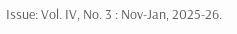Issue: Vol. IV, No. 3 : Nov-Jan, 2025-26.